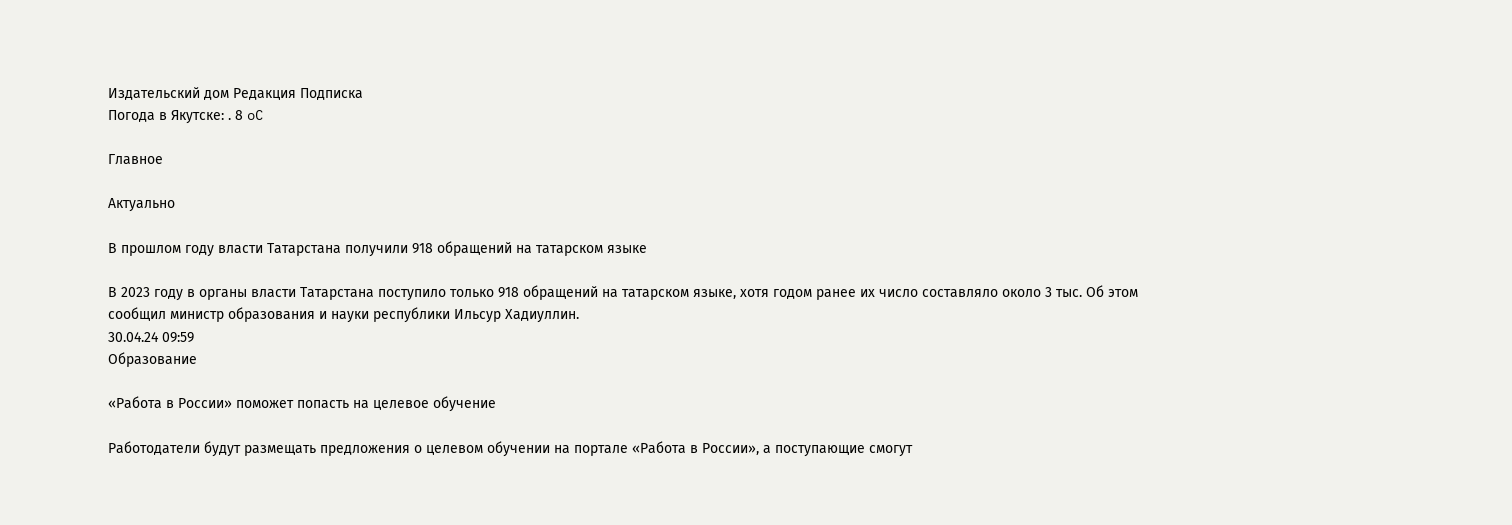Издательский дом Редакция Подписка
Погода в Якутске: . 8 oC

Главное

Актуально

В прошлом году власти Татарстана получили 918 обращений на татарском языке

В 2023 году в органы власти Татарстана поступило только 918 обращений на татарском языке, хотя годом ранее их число составляло около 3 тыс. Об этом сообщил министр образования и науки республики Ильсур Хадиуллин.
30.04.24 09:59
Образование

«Работа в России» поможет попасть на целевое обучение

Работодатели будут размещать предложения о целевом обучении на портале «Работа в России», а поступающие смогут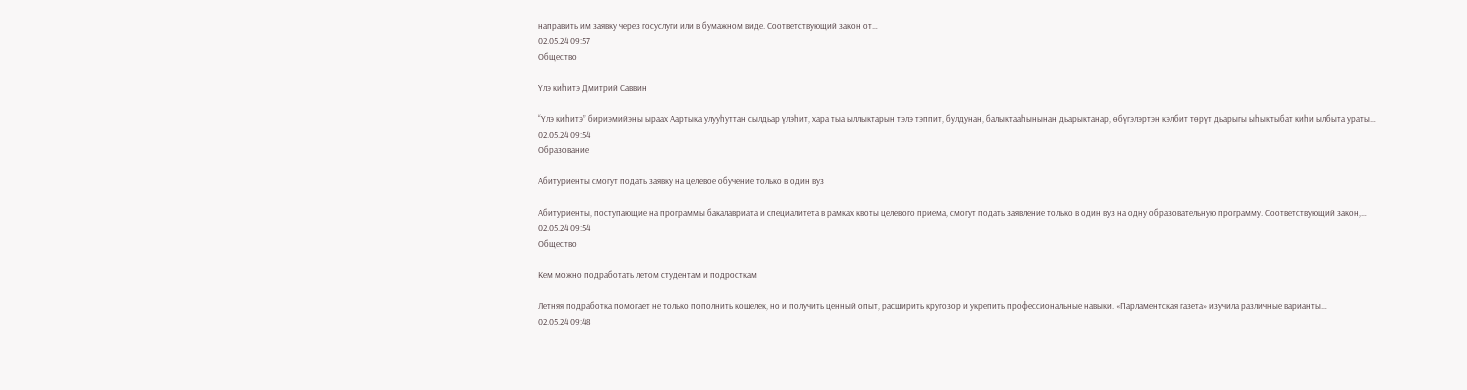направить им заявку через госуслуги или в бумажном виде. Соответствующий закон от…
02.05.24 09:57
Общество

Үлэ киһитэ Дмитрий Саввин

“Үлэ киһитэ” бириэмийэны ыраах Аартыка улууһуттан сылдьар үлэһит, хара тыа ыллыктарын тэлэ тэппит, булдунан, балыктааһынынан дьарыктанар, өбүгэлэртэн кэлбит төрүт дьарыгы ыһыктыбат киһи ылбыта ураты…
02.05.24 09:54
Образование

Абитуриенты смогут подать заявку на целевое обучение только в один вуз

Абитуриенты, поступающие на программы бакалавриата и специалитета в рамках квоты целевого приема, смогут подать заявление только в один вуз на одну образовательную программу. Соответствующий закон,…
02.05.24 09:54
Общество

Кем можно подработать летом студентам и подросткам

Летняя подработка помогает не только пополнить кошелек, но и получить ценный опыт, расширить кругозор и укрепить профессиональные навыки. «Парламентская газета» изучила различные варианты…
02.05.24 09:48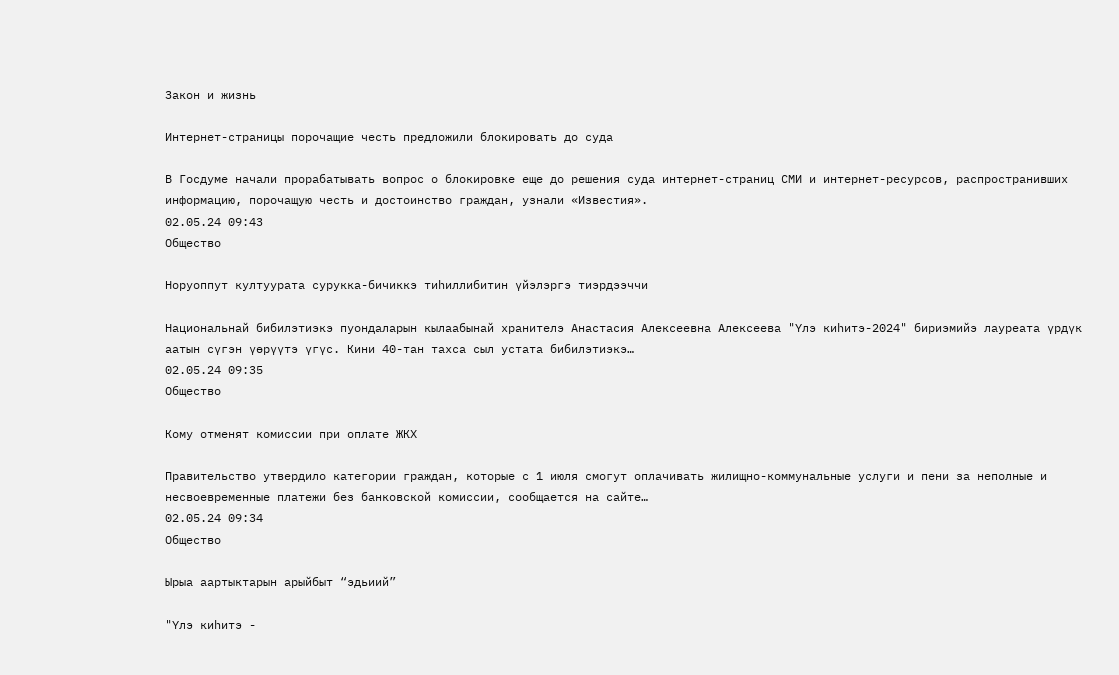Закон и жизнь

Интернет-страницы порочащие честь предложили блокировать до суда

В Госдуме начали прорабатывать вопрос о блокировке еще до решения суда интернет-страниц СМИ и интернет-ресурсов, распространивших информацию, порочащую честь и достоинство граждан, узнали «Известия».
02.05.24 09:43
Общество

Норуоппут култуурата сурукка-бичиккэ тиһиллибитин үйэлэргэ тиэрдээччи

Национальнай бибилэтиэкэ пуондаларын кылаабынай хранителэ Анастасия Алексеевна Алексеева "Үлэ киһитэ-2024" бириэмийэ лауреата үрдүк аатын сүгэн үөрүүтэ үгүс. Кини 40-тан тахса сыл устата бибилэтиэкэ…
02.05.24 09:35
Общество

Кому отменят комиссии при оплате ЖКХ

Правительство утвердило категории граждан, которые с 1 июля смогут оплачивать жилищно-коммунальные услуги и пени за неполные и несвоевременные платежи без банковской комиссии, сообщается на сайте…
02.05.24 09:34
Общество

Ырыа аартыктарын арыйбыт “эдьиий”

"Үлэ киһитэ -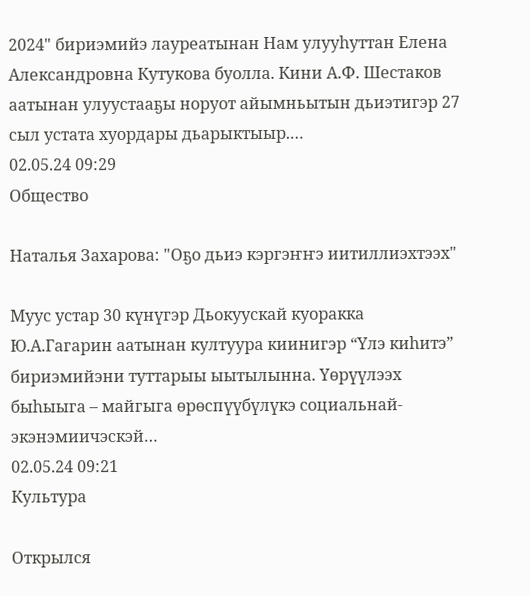2024" бириэмийэ лауреатынан Нам улууһуттан Елена Александровна Кутукова буолла. Кини А.Ф. Шестаков аатынан улуустааҕы норуот айымньытын дьиэтигэр 27 сыл устата хуордары дьарыктыыр.…
02.05.24 09:29
Общество

Наталья Захарова: "Оҕо дьиэ кэргэҥҥэ иитиллиэхтээх"

Муус устар 30 күнүгэр Дьокуускай куоракка Ю.А.Гагарин аатынан култуура киинигэр “Үлэ киһитэ” бириэмийэни туттарыы ыытылынна. Үөрүүлээх быһыыга – майгыга өрөспүүбүлүкэ социальнай-экэнэмиичэскэй…
02.05.24 09:21
Культура

Открылся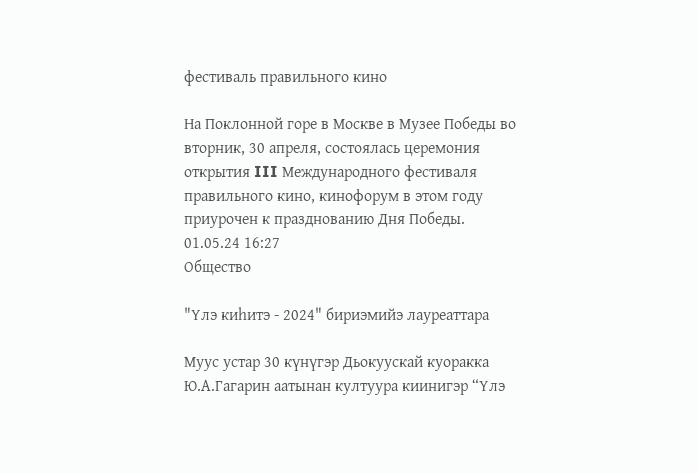фестиваль правильного кино

На Поклонной горе в Москве в Музее Победы во вторник, 30 апреля, состоялась церемония открытия III Международного фестиваля правильного кино, кинофорум в этом году приурочен к празднованию Дня Победы.
01.05.24 16:27
Общество

"Үлэ киһитэ - 2024" бириэмийэ лауреаттара

Муус устар 30 күнүгэр Дьокуускай куоракка Ю.А.Гагарин аатынан култуура киинигэр “Үлэ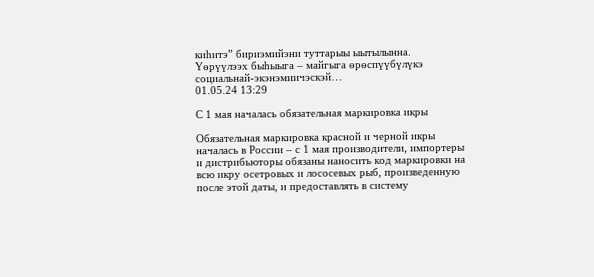киһитэ” бириэмийэни туттарыы ыытылынна. Үөрүүлээх быһыыга – майгыга өрөспүүбүлүкэ социальнай-экэнэмиичэскэй…
01.05.24 13:29

С 1 мая началась обязательная маркировка икры

Обязательная маркировка красной и черной икры началась в России – с 1 мая производители, импортеры и дистрибьюторы обязаны наносить код маркировки на всю икру осетровых и лососевых рыб, произведенную после этой даты, и предоставлять в систему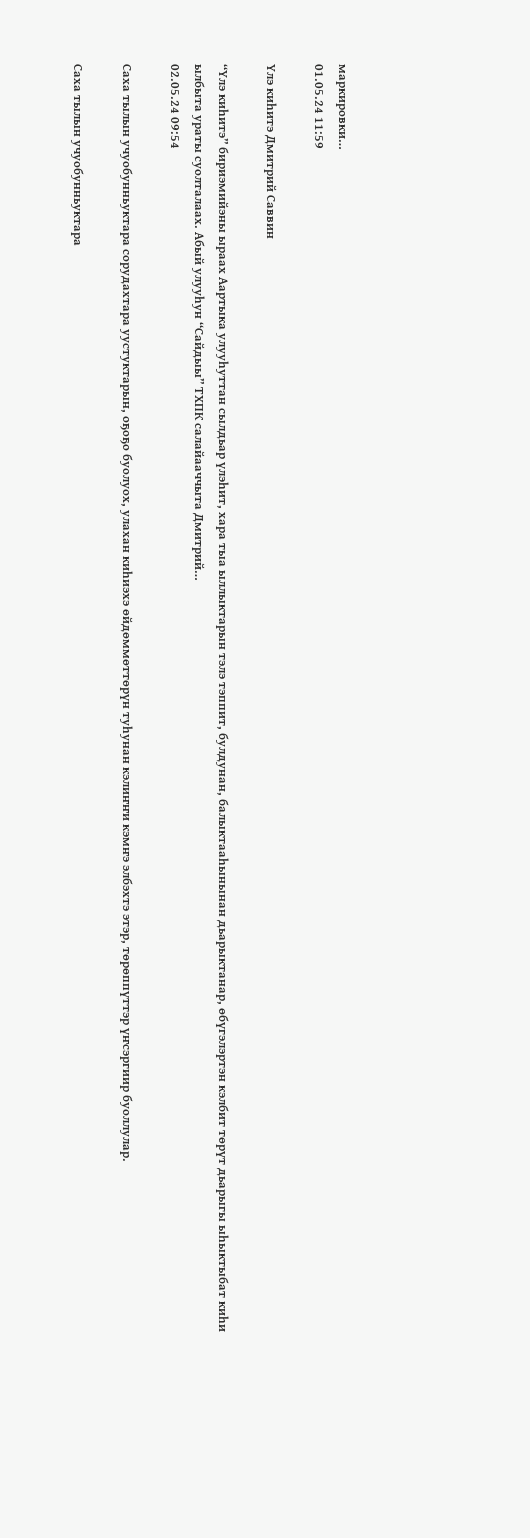маркировки…
01.05.24 11:59

Үлэ киһитэ Дмитрий Саввин

“Үлэ киһитэ” бириэмийэны ыраах Аартыка улууһуттан сылдьар үлэһит, хара тыа ыллыктарын тэлэ тэппит, булдунан, балыктааһынынан дьарыктанар, өбүгэлэртэн кэлбит төрүт дьарыгы ыһыктыбат киһи ылбыта ураты суолталаах. Абый улууһун “Сайдыы” ТХПК салайааччыта Дмитрий…
02.05.24 09:54

Саха тылын учуобунньуктара сорудахтара уустуктарын, оҕоҕо буолуох, улахан киһиэхэ өйдөммөттөрүн туһунан кэлиҥҥи кэмҥэ элбэхтэ этэр, төрөппүттэр үҥсэргиир буоллулар.

Саха тылын учуобунньуктара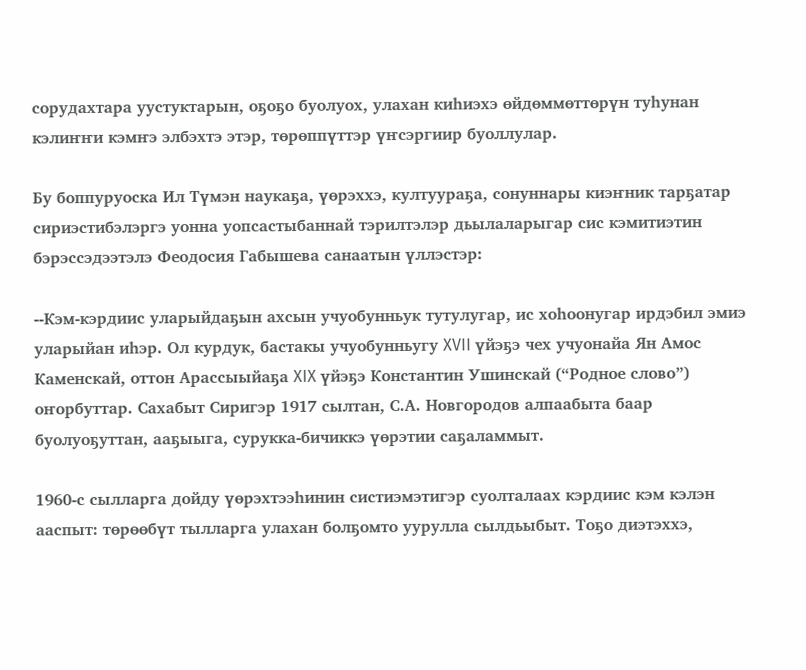сорудахтара уустуктарын, оҕоҕо буолуох, улахан киһиэхэ өйдөммөттөрүн туһунан кэлиҥҥи кэмҥэ элбэхтэ этэр, төрөппүттэр үҥсэргиир буоллулар.

Бу боппуруоска Ил Түмэн наукаҕа, үөрэххэ, култуураҕа, сонуннары киэҥник тарҕатар сириэстибэлэргэ уонна уопсастыбаннай тэрилтэлэр дьылаларыгар сис кэмитиэтин бэрэссэдээтэлэ Феодосия Габышева санаатын үллэстэр:

--Кэм-кэрдиис уларыйдаҕын ахсын учуобунньук тутулугар, ис хоһоонугар ирдэбил эмиэ уларыйан иһэр. Ол курдук, бастакы учуобунньугу XVII үйэҕэ чех учуонайа Ян Амос Каменскай, оттон Арассыыйаҕа XIX үйэҕэ Константин Ушинскай (“Родное слово”) оҥорбуттар. Сахабыт Сиригэр 1917 сылтан, С.А. Новгородов алпаабыта баар буолуоҕуттан, ааҕыыга, сурукка-бичиккэ үөрэтии саҕаламмыт.

1960-с сылларга дойду үөрэхтээһинин систиэмэтигэр суолталаах кэрдиис кэм кэлэн ааспыт: төрөөбүт тылларга улахан болҕомто уурулла сылдьыбыт. Тоҕо диэтэххэ,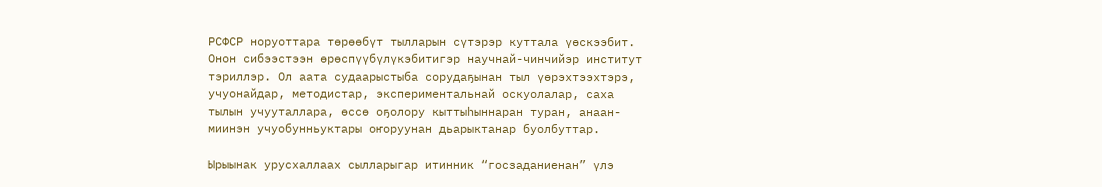РСФСР норуоттара төрөөбүт тылларын сүтэрэр куттала үөскээбит. Онон сибээстээн өрөспүүбүлүкэбитигэр научнай-чинчийэр институт тэриллэр. Ол аата судаарыстыба сорудаҕынан тыл үөрэхтээхтэрэ, учуонайдар, методистар, экспериментальнай оскуолалар, саха тылын учууталлара, өссө оҕолору кыттыһыннаран туран, анаан-миинэн учуобунньуктары оҥоруунан дьарыктанар буолбуттар.

Ырыынак урусхаллаах сылларыгар итинник “госзаданиенан” үлэ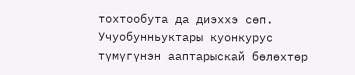тохтообута да диэххэ сөп. Учуобунньуктары куонкурус түмүгүнэн ааптарыскай бөлөхтөр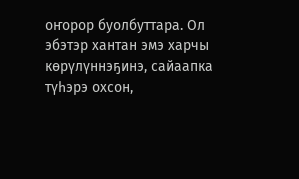оҥорор буолбуттара. Ол эбэтэр хантан эмэ харчы көрүлүннэҕинэ, сайаапка түһэрэ охсон,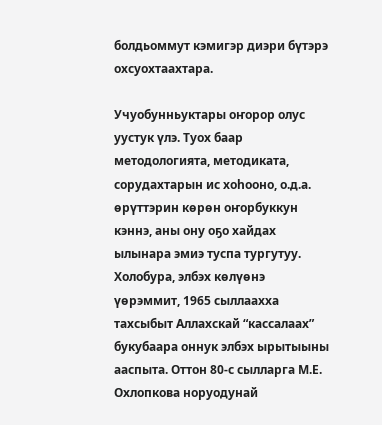болдьоммут кэмигэр диэри бүтэрэ охсуохтаахтара.

Учуобунньуктары оҥорор олус уустук үлэ. Туох баар методологията, методиката, сорудахтарын ис хоһооно, о.д.а. өрүттэрин көрөн оҥорбуккун кэннэ, аны ону оҕо хайдах ылынара эмиэ туспа тургутуу. Холобура, элбэх көлүөнэ үөрэммит, 1965 сыллаахха тахсыбыт Аллахскай “кассалаах” букубаара оннук элбэх ырытыыны ааспыта. Оттон 80-с сылларга М.Е. Охлопкова норуодунай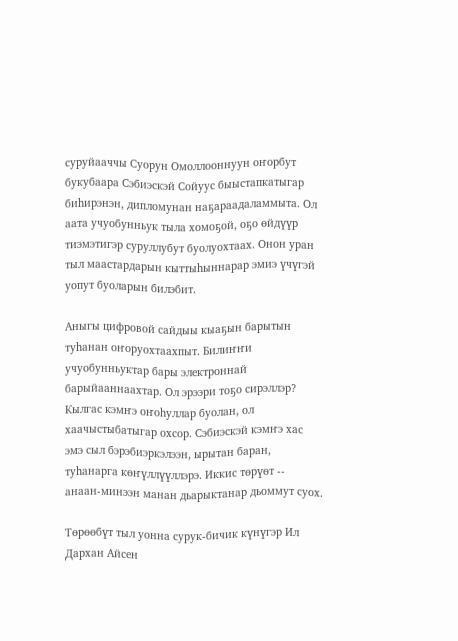суруйааччы Суорун Омоллооннуун оҥорбут букубаара Сэбиэскэй Сойуус быыстапкатыгар биһирэнэн, дипломунан наҕараадаламмыта. Ол аата учуобунньук тыла хомоҕой, оҕо өйдүүр тиэмэтигэр суруллубут буолуохтаах. Онон уран тыл маастардарын кыттыһыннарар эмиэ үчүгэй уопут буоларын билэбит.

Аныгы цифровой сайдыы кыаҕын барытын туһанан оҥоруохтаахпыт. Билиҥҥи учуобунньуктар бары электроннай барыйааннаахтар. Ол эрээри тоҕо сирэллэр? Кылгас кэмҥэ оҥоһуллар буолан, ол хаачыстыбатыгар охсор. Сэбиэскэй кэмҥэ хас эмэ сыл бэрэбиэркэлээн, ырытан баран, туһанарга көҥүллүүллэрэ. Иккис төрүөт -- анаан-минээн манан дьарыктанар дьоммут суох.

Төрөөбүт тыл уонна сурук-бичик күнүгэр Ил Дархан Айсен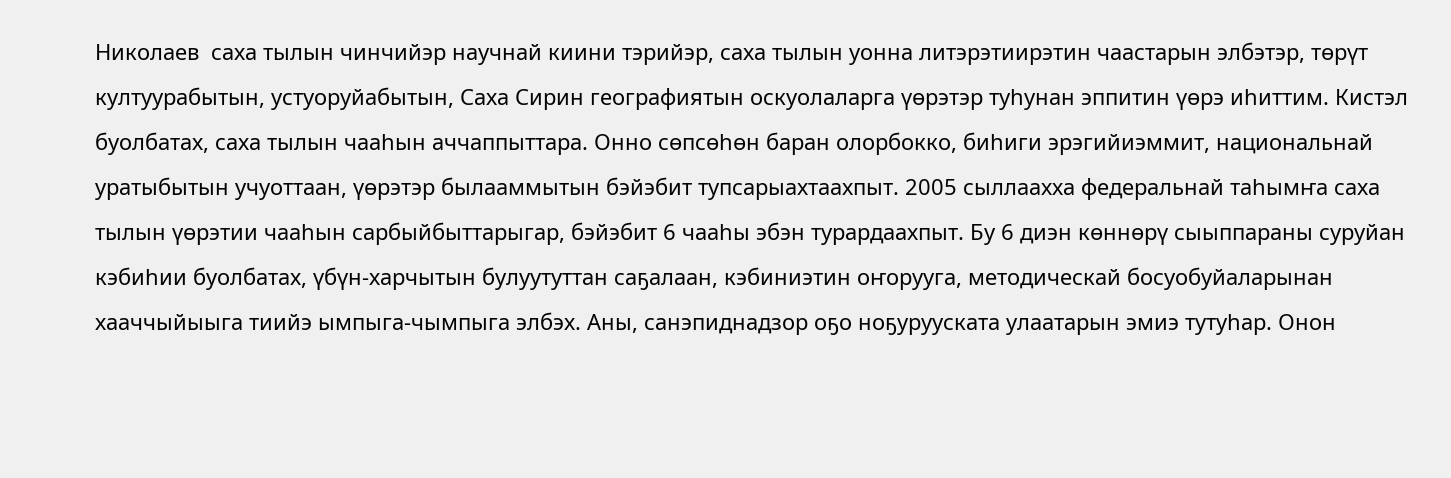Николаев  саха тылын чинчийэр научнай киини тэрийэр, саха тылын уонна литэрэтиирэтин чаастарын элбэтэр, төрүт култуурабытын, устуоруйабытын, Саха Сирин географиятын оскуолаларга үөрэтэр туһунан эппитин үөрэ иһиттим. Кистэл буолбатах, саха тылын чааһын аччаппыттара. Онно сөпсөһөн баран олорбокко, биһиги эрэгийиэммит, национальнай уратыбытын учуоттаан, үөрэтэр былааммытын бэйэбит тупсарыахтаахпыт. 2005 сыллаахха федеральнай таһымҥа саха тылын үөрэтии чааһын сарбыйбыттарыгар, бэйэбит 6 чааһы эбэн турардаахпыт. Бу 6 диэн көннөрү сыыппараны суруйан кэбиһии буолбатах, үбүн-харчытын булуутуттан саҕалаан, кэбиниэтин оҥорууга, методическай босуобуйаларынан хааччыйыыга тиийэ ымпыга-чымпыга элбэх. Аны, санэпиднадзор оҕо ноҕурууската улаатарын эмиэ тутуһар. Онон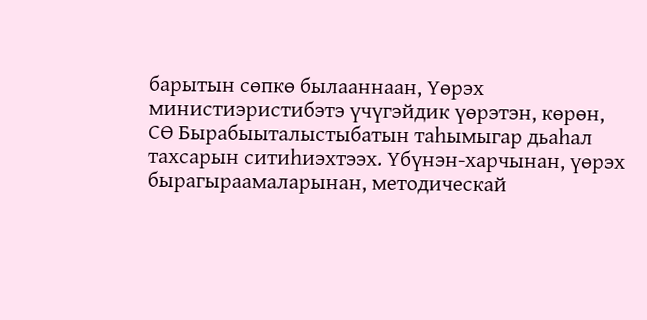барытын сөпкө былааннаан, Үөрэх министиэристибэтэ үчүгэйдик үөрэтэн, көрөн, СӨ Бырабыыталыстыбатын таһымыгар дьаһал тахсарын ситиһиэхтээх. Үбүнэн-харчынан, үөрэх бырагыраамаларынан, методическай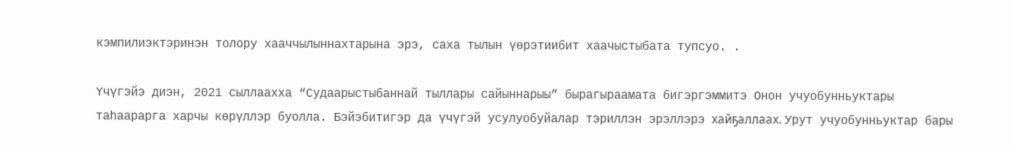кэмпилиэктэринэн толору хааччылыннахтарына эрэ, саха тылын үөрэтиибит хаачыстыбата тупсуо. .

Үчүгэйэ диэн, 2021 сыллаахха “Судаарыстыбаннай тыллары сайыннарыы” бырагыраамата бигэргэммитэ Онон учуобунньуктары таһаарарга харчы көрүллэр буолла. Бэйэбитигэр да үчүгэй усулуобуйалар тэриллэн эрэллэрэ хайҕаллаах. Урут учуобунньуктар бары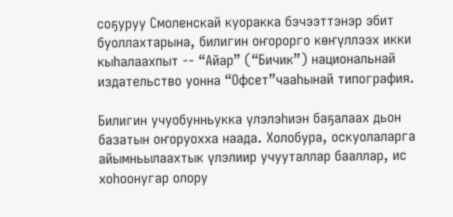соҕуруу Смоленскай куоракка бэчээттэнэр эбит буоллахтарына, билигин оҥорорго көҥүллээх икки кыһалаахпыт -- “Айар” (“Бичик”) национальнай издательство уонна “Офсет”чааһынай типография.

Билигин учуобунньукка үлэлэһиэн баҕалаах дьон базатын оҥоруохха наада. Холобура, оскуолаларга айымньылаахтык үлэлиир учууталлар бааллар, ис хоһоонугар олору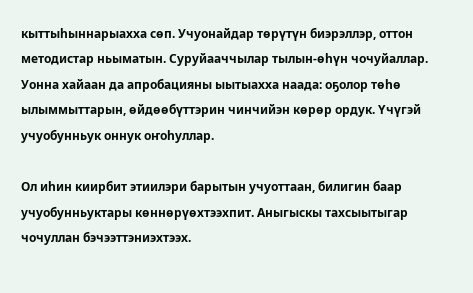кыттыһыннарыахха сөп. Учуонайдар төрүтүн биэрэллэр, оттон методистар ньыматын. Суруйааччылар тылын-өһүн чочуйаллар. Уонна хайаан да апробацияны ыытыахха наада: оҕолор төһө ылыммыттарын, өйдөөбүттэрин чинчийэн көрөр ордук. Үчүгэй учуобунньук оннук оҥоһуллар.

Ол иһин киирбит этиилэри барытын учуоттаан, билигин баар учуобунньуктары көннөрүөхтээхпит. Аныгыскы тахсыытыгар чочуллан бэчээттэниэхтээх.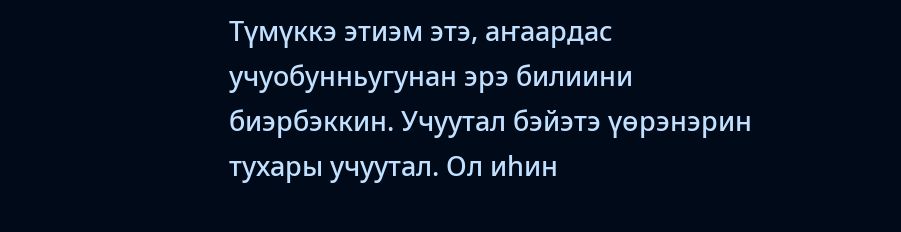Түмүккэ этиэм этэ, аҥаардас учуобунньугунан эрэ билиини биэрбэккин. Учуутал бэйэтэ үөрэнэрин тухары учуутал. Ол иһин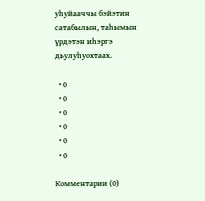уһуйааччы бэйэтин сатабылын, таһымын үрдэтэн иһэргэ дьулуһуохтаах.

  • 0
  • 0
  • 0
  • 0
  • 0
  • 0

Комментарии (0)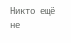Никто ещё не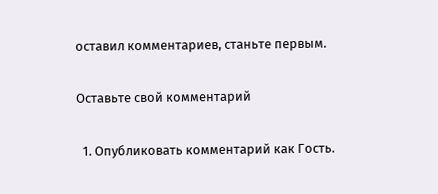оставил комментариев, станьте первым.

Оставьте свой комментарий

  1. Опубликовать комментарий как Гость.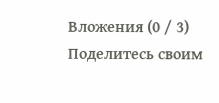Вложения (0 / 3)
Поделитесь своим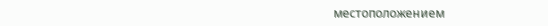местоположением